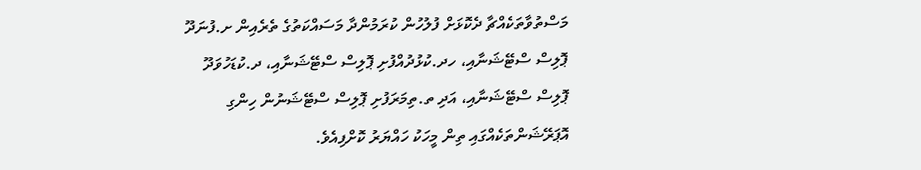މަސްތުވާތަކެއްޗާ ދެކޮޅަށް ފުލުހުން ކުރަމުންދާ މަސައްކަތުގެ ތެރެއިން ށ.ފުނަދޫ ޕޮލިސް ސްޓޭޝަނާއި، ހދ.ކުޅުދުއްފުށި ޕޮލިސް ސްޓޭޝަނާއި، ދ.ކުޑަހުވަދޫ ޕޮލިސް ސްޓޭޝަނާއި، އަދި ތ.ތިމަރަފުށި ޕޮލިސް ސްޓޭޝަނުން ހިންގި އޮޕަރޭޝަންތަކެއްގައި ތިން މީހަކު ހައްޔަރު ކޮށްފިއެވެ.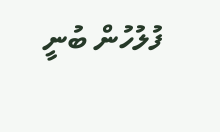ފުލުހުން ބުނީ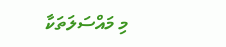މި މައްސަލަތަކާ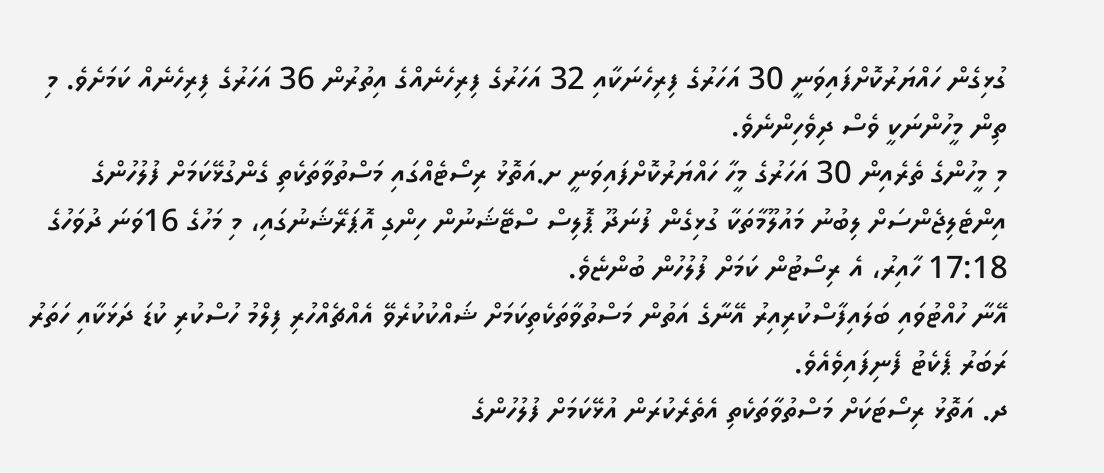ގުޅިގެން ހައްޔަރުކޮށްފައިވަނީ 30 އަހަރުގެ ފިރިހެނަކާއި 32 އަހަރުގެ ފިރިހެނެއްގެ އިތުރުން 36 އަހަރުގެ ފިރިހެނެއް ކަމަށެވެ. މި ތިން މީހުންނަކީ ވެސް ދިވެހިންނެވެ.
މި މީހުންގެ ތެރެއިން 30 އަހަރުގެ މީހާ ހައްޔަރުކޮށްފައިވަނީ ށ.އަތޮޅު ރިސޯޓެއްގައި މަސްތުވާތަކެތި ގެންގުޅޭކަމަށް ފުލުހުންގެ އިންޓެލިޖެންސަށް ލިބުނު މައުލޫމާތަކާ ގުޅިގެން ފުނަދޫ ޕޮލިސް ސްޓޭޝަނުން ހިންގި އޮޕަރޭޝަނުގައި، މި މަހުގެ 16ވަނަ ދުވަހުގެ 17:18 ހާއިރު، އެ ރިސޯޓުން ކަމަށް ފުލުހުން ބުންޏެވެ.
އޭނާ ހުއްޓުވައި ބަލައިފާސްކުރިއިރު އޭނާގެ އަތުން މަސްތުވާތަކެތިކަމަށް ޝައްކުކުރެވޭ އެއްޗެއްހުރި ފިލްމު ހުސްކުރި ކުޑަ ދަޅަކާއި ހަތަރު ރަބަރު ޕެކެޓު ފެނިފައިވެއެވެ.
ދ. އަތޮޅު ރިސޯޓަކަށް މަސްތުވާތަކެތި އެތެރެކުރަން އުޅޭކަމަށް ފުލުހުންގެ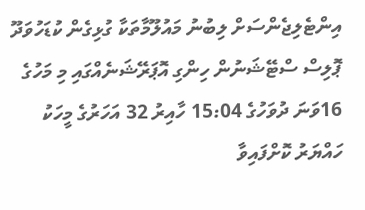އިންޓެލިޖެންސަށް ލިބުނު މައުލޫމާތަކާ ގުޅިގެން ކުޑަހުވަދޫ ޕޮލިސް ސްޓޭޝަނުން ހިންގި އޮޕަރޭޝަނެއްގައި މި މަހުގެ 16ވަނަ ދުވަހުގެ 15:04 ހާއިރު 32 އަހަރުގެ މީހަކު ހައްޔަރު ކޮށްފައިވާ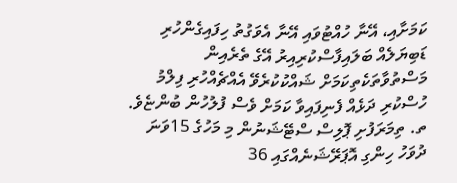ކަމަށާއި، އޭނާ ހުއްޓުވައި އޭނާ އެވަގުތު ހިފައިގެންހުރި ޑަބިޔަލެއް ބަލައިފާސްކުރިއިރު އޭގެ ތެރެއިން މަސްތުވާތަކެތިކަމަށް ޝައްކުކުރެވޭ އެއްޗެއްހުރި ފިލްމު ހުސްކުރި ދަޅެއް ފެނިފައިވާ ކަމަށް ވެސް ފުލުހުން ބުންޏެވެ.
ތ. ތިމަރަފުށި ޕޮލިސް ސްޓޭޝަނުން މި މަހުގެ 15ވަނަ ދުވަހު ހިންގި އޮޕަރޭޝަނެއްގައި 36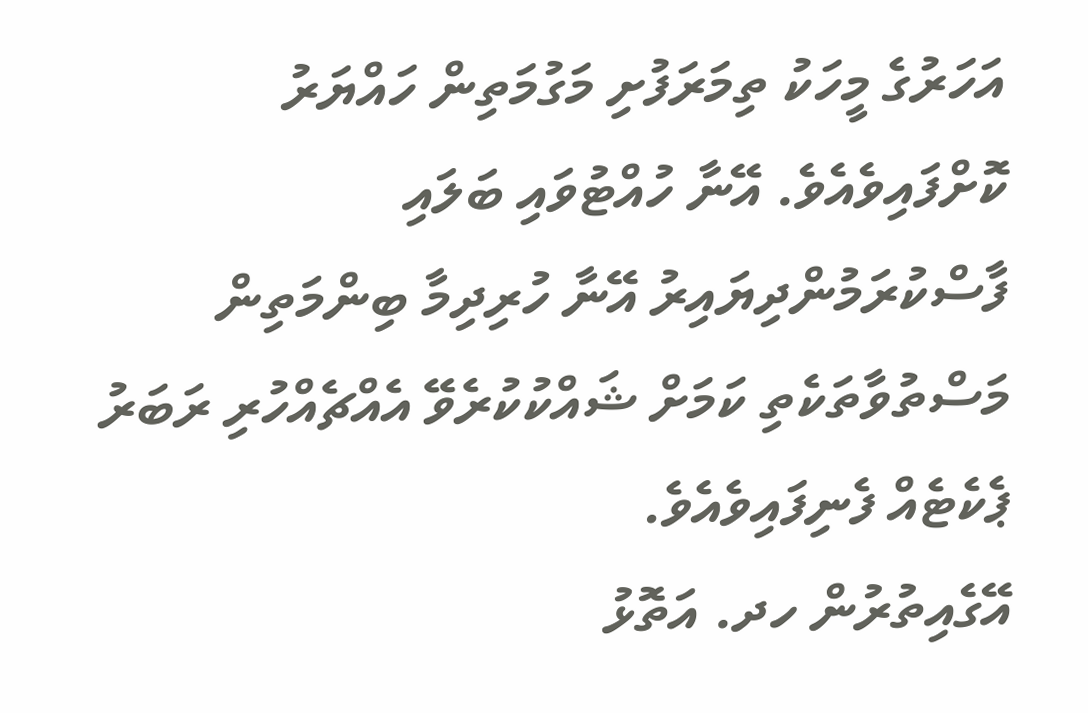އަހަރުގެ މީހަކު ތިމަރަފުށި މަގުމަތިން ހައްޔަރު ކޮށްފައިވެއެވެ. އޭނާ ހުއްޓުވައި ބަލައި ފާސްކުރަމުންދިޔައިރު އޭނާ ހުރިދިމާ ބިންމަތިން މަސްތުވާތަކެތި ކަމަށް ޝައްކުކުރެވޭ އެއްޗެއްހުރި ރަބަރު ޕެކެޓެއް ފެނިފައިވެއެވެ.
އޭގެއިތުރުން ހދ. އަތޮޅު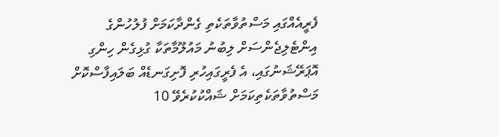ފެރީއެއްގައި މަސްތުވާތަކެތި ގެންދާކަމަށް ފުލުހުންގެ އިންޓެލިޖެންސަށް ލިބުނު މައުލޫމާތަކާ ގުޅިގެން ހިންގި އޮޕަރޭޝަނުގައި، އެ ފެރީގައިހުރި ފޮށިގަނޑެއް ބަލައިފާސްކޮށް މަސްތުވާތަކެތިކަމަށް ޝައްކުކުރެވޭ 10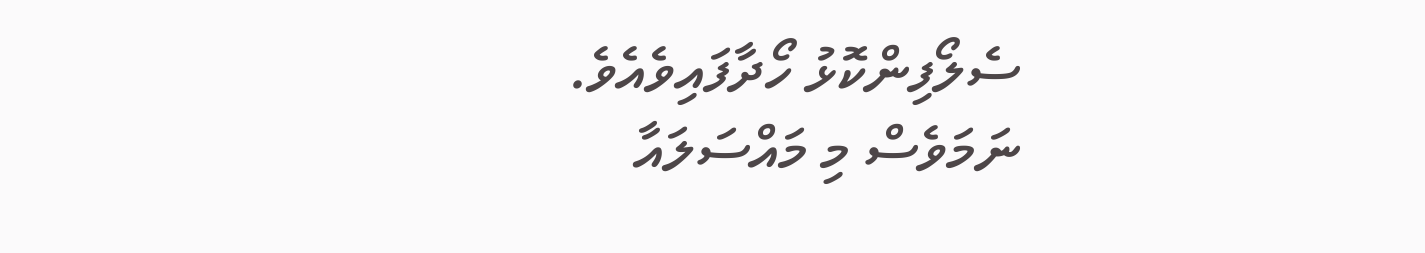ސެލޯފިންކޮޅު ހޯދާފައިވެއެވެ. ނަމަވެސް މި މައްސަލައާ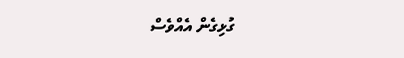ގުޅިގެން އެއްވެސް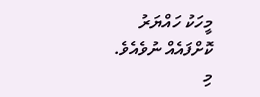މީހަކު ހައްޔަރު ކޮށްފައެއް ނުވެއެވެ.
މި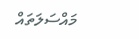މައްސަލަތައް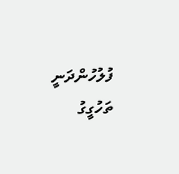ފުލުހުންދަނީ ތަހުގީގު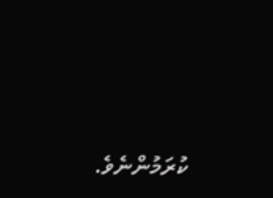ކުރަމުންނެވެ.